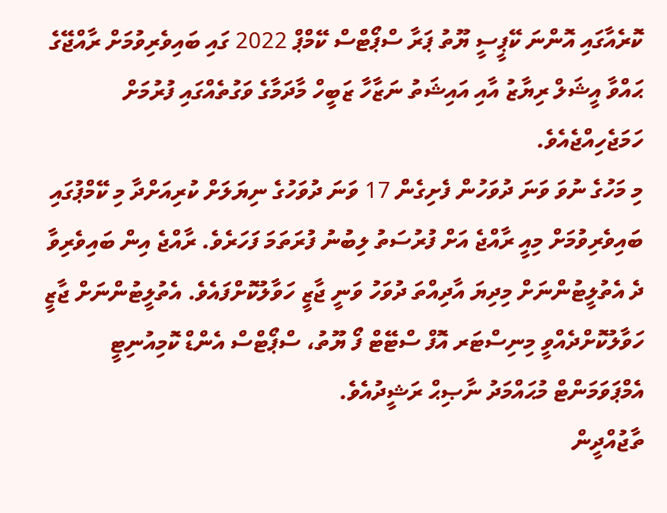ކޮރެއާގައި އޮންނަ ކޭޕީސީ ޔޫތު ޕަރާ ސްޕޯޓްސް ކޭމްޕް 2022 ގައި ބައިވެރިވުމަށް ރާއްޖޭގެ ޙައްވާ އީޝަލް ރިޔާޒު އާއި އައިޝަތު ނަޒާހާ ޒަބީހް މާދަމާގެ ވަގުތެއްގައި ފުރުމަށް ހަމަޖެހިއްޖެއެވެ.
މި މަހުގެ ނުވަ ވަނަ ދުވަހުން ފެށިގެން 17 ވަނަ ދުވަހުގެ ނިޔަލަށް ކުރިއަށްދާ މި ކޭމްޕުގައި ބައިވެރިވުމަށް މިއީ ރާއްޖެ އަށް ފުރުސަތު ލިބުނު ފުރަތަމަ ފަހަރެވެ. ރާއްޖެ އިން ބައިވެރިވާ ދެ އެތުލީޓުންނަށް މިދިޔަ އާދިއްތަ ދުވަހު ވަނީ ޖާޒީ ހަވާލުކޮށްފައެވެ. އެތުލީޓުންނަށް ޖާޒީ ހަވާލުކޮށްދެއްވީ މިނިސްޓަރ އޮފް ސްޓޭޓް ފޯ ޔޫތު، ސްޕޯޓްސް އެންޑް ކޮމިއުނިޓީ އެމްޕަވަމަންޓް މުޙައްމަދު ނާޞިޙް ރަޝީދުއެވެ.
ތާޖުއްދީން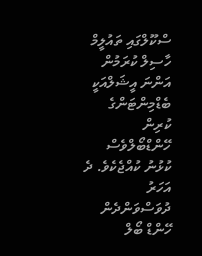ސްކޫލްގައި ތައުލީމް ހާސިލް ކުރަމުން އަންނަ އީޝަލްއަކީ ބެޑްމިންޓަންގެ ކުރިން ހޭންޑްބޯލްވެސް ކުޅުނު ކުއްޖެކެވެ. ދެ އަހަރު ދުވަސްވަންދެން ހޭންޑް ބޯލް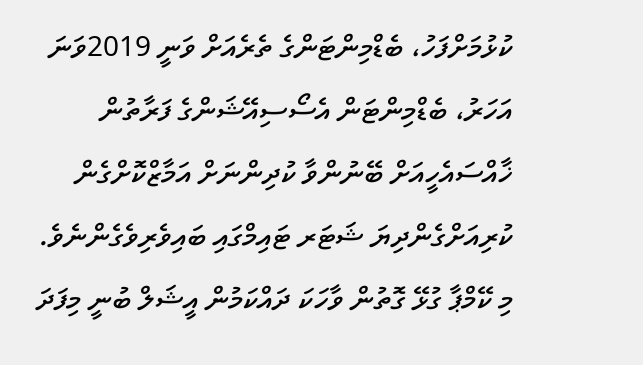ކުޅުމަށްފަހު، ބެޑްމިންޓަންގެ ތެރެއަށް ވަނީ 2019ވަނަ އަހަރު، ބެޑްމިންޓަން އެސޯސިއޭޝަންގެ ފަރާތުން ޚާއްސައެހީއަށް ބޭނުންވާ ކުދިންނަށް އަމާޒްކޮށްގެން ކުރިއަށްގެންދިޔަ ޝަޓަރ ޓައިމްގައި ބައިވެރިވެގެންނެވެ.
މި ކޭމްޕާ ގުޅޭ ގޮތުން ވާހަކަ ދައްކަމުން އީޝަލް ބުނީ މިފަދަ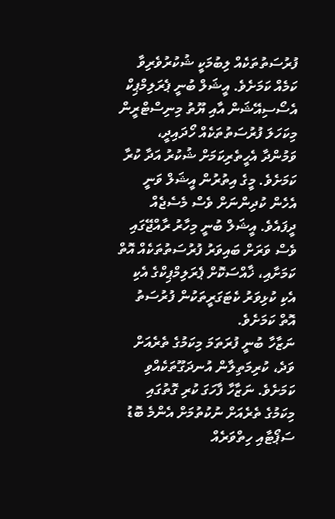ފުރުސަތުތަކެއް ލިބުމަކީ ޝުކުރުވެރިވާ ކަމެއް ކަމަށެވެ. އީޝަލް ބުނީ ޕެރަލިމްޕިކް އެސޯސިއޭޝަން އާއި ޔޫތު މިނިސްޓްރީން މިކަހަލަ ފުރުސަތުތަކެއް ހޯދައިދީ، ވަމުންދާ އެހީތެރިކަމަށް ޝުކުރު އަދާ ކުރާ ކަމަށެވެ. މީގެ އިތުރުން އީޝަލް ވަނީ އެހެން ކުދިންނަށް ވެސް މެސެޖެއް ދީފައެވެ. އީޝަލް ބުނީ މިހާރު ރާއްޖޭގައި ވެސް ވަރަށް ބައިވަރު ފުރުސަތުތަކެއް އޮތް ކަމަށާއި، ޚާއްސަކޮށް ޕެރަލިމްޕިކްގެ އެކި އެކި ކުޅިވަރު ކެޓަގަރީތަކުން ފުރުސަތު އޮތް ކަމަށެވެ.
ނަޒާހާ ބުނީ ފުރަތަމަ މިކަމުގެ ތެރެއަށް ވަދެ، ކުރިމަތިލާން އުނދަގޫތަކެއްވި ކަމަށެވެ. ނަޒާހާ ފާހަގަ ކުރި ގޮތުގައި މިކަމުގެ ތެރެއަށް ނުކުތުމަށް އެންމެ ބޮޑު ސަޕޯޓާއި ހިތްވަރެއް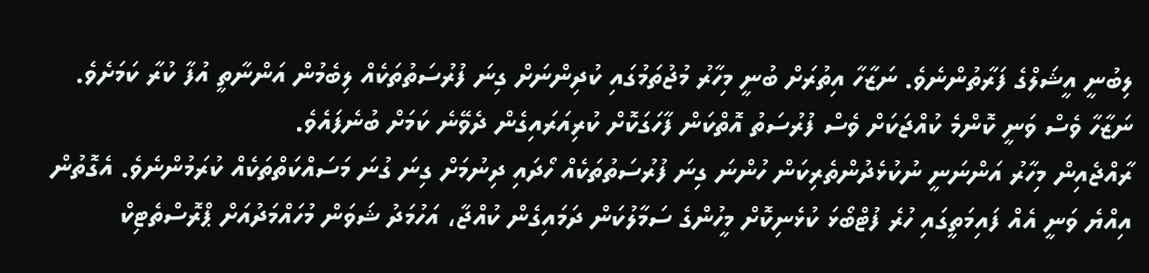ލިބުނީ އީޝަލްގެ ފަރާތުންނެވެ. ނަޒާހާ އިތުރަށް ބުނީ މިހާރު މުޖުތަމުގައި ކުދިންނަށް ގިނަ ފުރުސަތުތަކެއް ލިބެމުން އަންނާތީ އުފާ ކުރާ ކަމަށެވެ. ނަޒާހާ ވެސް ވަނީ ކޮންމެ ކުއްޖަކަށް ވެސް ފުރުސަތު އޮތްކަން ފާހަގަކޮށް ކުރިއަރައިގެން ދެވޭނެ ކަމަށް ބުނެފައެވެ.
ރާއްޖެއިން މިހާރު އަންނަނީ ނުކުޅެދުންތެރިކަން ހުންނަ ގިނަ ފުރުސަތުތަކެއް ހޯދައި ދިނުމަށް ގިނަ ގުނަ މަސައްކަތްތަކެއް ކުރަމުންނެވެ. އެގޮތުން އިއްޔެ ވަނީ އެއް ފައިމަތީގައި ހުރެ ފުޓްބޯޅަ ކުޅެނިކޮށް މީހުންގެ ސަމާލުކަން ދަމައިގެން ކުއްޖާ، އަހުމަދު ޝަވަން މުހައްމަދުއަށް ޕްރޮސްތެޓިކް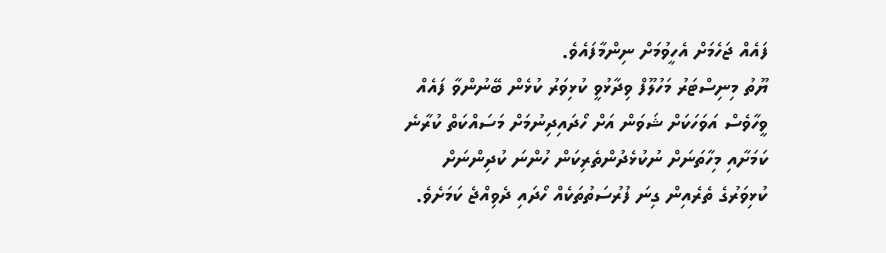ފައެއް ޖަހެމަށް އެހީވުމަށް ނިންމާފައެވެ.
ޔޫތު މިނިސްޓަރު މަހުލޫފް ވިދާޅުވީ ކުޅިވަރު ކުޅެން ބޭނުންވާ ފައެއް ވީހާވެސް އަވަހަކަށް ޝަވަން އަށް ހޯދައިދިނުމަށް މަސައްކަތް ކުރާނެ ކަމަށާއި މިހާތަނަށް ނުކުޅެދުންތެރިކަން ހުންނަ ކުދިންނަށް ކުޅިވަރުގެ ތެރެއިން ގިނަ ފުރުސަތުތަކެއް ހޯދައި ދެވިއްޖެ ކަމަށެވެ.